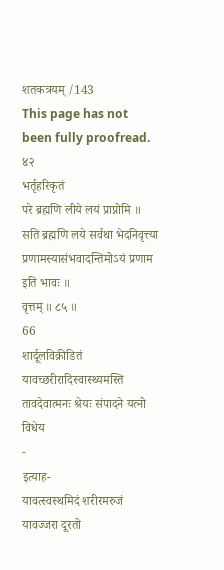शतकत्रयम् /143
This page has not been fully proofread.
४२
भर्तृहरिकृतं
परे ब्रह्मणि लीये लयं प्राप्नोमि ॥ सति ब्रह्मणि लये सर्वथा भेदनिवृत्त्या
प्रणामस्यासंभवादन्तिमोऽयं प्रणाम इति भावः ॥
वृत्तम् ॥ ८५ ॥
66
शार्दूलविक्रीडितं
यावच्छरीरादिस्वास्थ्यमस्ति तावदेवात्मनः श्रेयः संपादने यत्नो विधेय
-
इत्याह-
यावत्स्वस्थमिदं शरीरमरुजं यावज्जरा दूरतो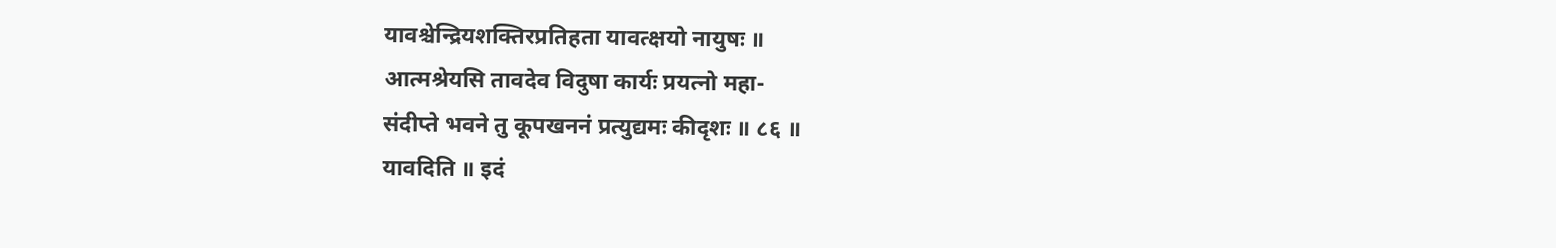यावश्चेन्द्रियशक्तिरप्रतिहता यावत्क्षयो नायुषः ॥
आत्मश्रेयसि तावदेव विदुषा कार्यः प्रयत्नो महा-
संदीप्ते भवने तु कूपखननं प्रत्युद्यमः कीदृशः ॥ ८६ ॥
यावदिति ॥ इदं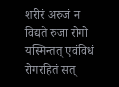शरीरं अरुजं न विद्यते रुजा रोगो यस्मिन्तत् एवंविधं
रोगरहितं सत्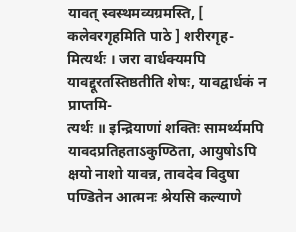यावत् स्वस्थमव्यग्रमस्ति, [ कलेवरगृहमिति पाठे ] शरीरगृह-
मित्यर्थः । जरा वार्धक्यमपि यावद्दूरतस्तिष्ठतीति शेषः, यावद्वार्धकं न प्राप्तमि-
त्यर्थः ॥ इन्द्रियाणां शक्तिः सामर्थ्यमपि यावदप्रतिहताऽकुण्ठिता, आयुषोऽपि
क्षयो नाशो यावन्न, तावदेव विदुषा पण्डितेन आत्मनः श्रेयसि कल्याणे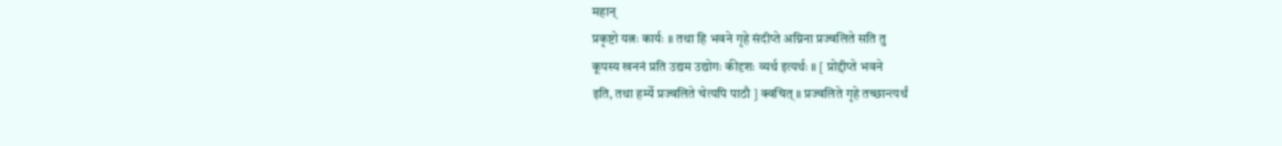महान्
प्रकृष्टो यत्नः कार्यः ॥ तथा हि भवने गृहे संदीप्ते अग्निना प्रज्वलिते सति तु
कूपस्य खननं प्रति उद्यम उद्योगः कीदृशः व्यर्थ इत्यर्थः ॥ [ प्रोद्दीप्ते भवने
इति, तथा हर्म्ये प्रज्वलिते चेत्यपि पाठौ ] क्वचित् ॥ प्रज्वलिते गृहे तच्छान्त्यर्थं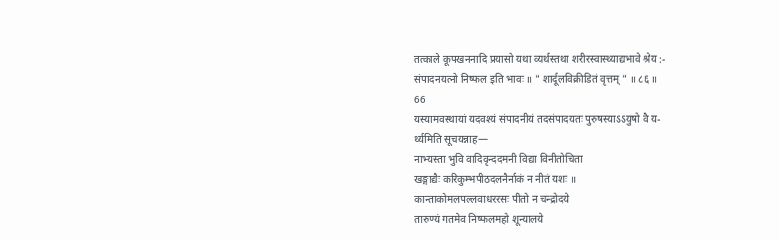तत्काले कूपखननादि प्रयासो यथा व्यर्थस्तथा शरीरस्वास्थ्याद्यभावे श्रेय :-
संपादनयत्नो निष्फल इति भावः ॥ " शार्दूलविक्रीडितं वृत्तम् " ॥ ८६ ॥
66
यस्यामवस्थायां यदवश्यं संपादनीयं तदसंपादयतः पुरुषस्याऽऽयुषो वै य-
र्थ्यमिति सूचयन्नाह—
नाभ्यस्ता भुवि वादिवृन्ददमनी विद्या विनीतोचिता
खङ्गाद्यैः करिकुम्भपीठदलनैर्नाकं न नीतं यशः ॥
कान्ताकोमलपल्लवाधररसः पीतो न चन्द्रोदये
तारुण्यं गतमेव निष्फलमहो शून्यालये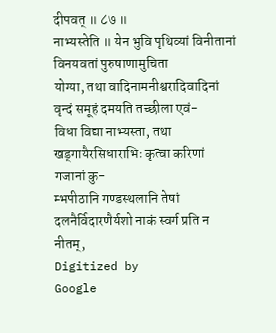दीपवत् ॥ ८७ ॥
नाभ्यस्तेति ॥ येन भुवि पृथिव्यां विनीतानां विनयवतां पुरुषाणामुचिता
योग्या, तथा वादिनामनीश्वरादिवादिनां वृन्दं समूहं दमयति तच्छीला एवं-
विधा विद्या नाभ्यस्ता, तथा खड्गायैरसिधाराभिः कृत्वा करिणां गजानां कु-
म्भपीठानि गण्डस्थलानि तेषां दलनैर्विदारणैर्यशो नाकं स्वर्ग प्रति न नीतम्,
Digitized by
Google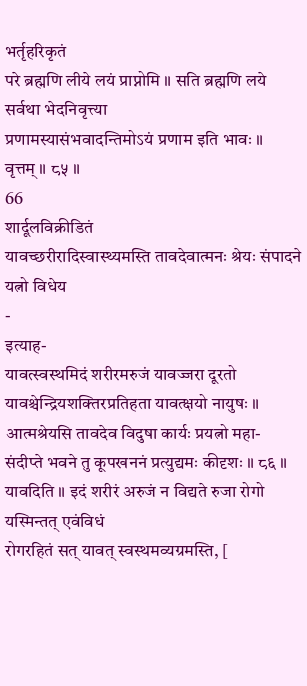भर्तृहरिकृतं
परे ब्रह्मणि लीये लयं प्राप्नोमि ॥ सति ब्रह्मणि लये सर्वथा भेदनिवृत्त्या
प्रणामस्यासंभवादन्तिमोऽयं प्रणाम इति भावः ॥
वृत्तम् ॥ ८५ ॥
66
शार्दूलविक्रीडितं
यावच्छरीरादिस्वास्थ्यमस्ति तावदेवात्मनः श्रेयः संपादने यत्नो विधेय
-
इत्याह-
यावत्स्वस्थमिदं शरीरमरुजं यावज्जरा दूरतो
यावश्चेन्द्रियशक्तिरप्रतिहता यावत्क्षयो नायुषः ॥
आत्मश्रेयसि तावदेव विदुषा कार्यः प्रयत्नो महा-
संदीप्ते भवने तु कूपखननं प्रत्युद्यमः कीदृशः ॥ ८६ ॥
यावदिति ॥ इदं शरीरं अरुजं न विद्यते रुजा रोगो यस्मिन्तत् एवंविधं
रोगरहितं सत् यावत् स्वस्थमव्यग्रमस्ति, [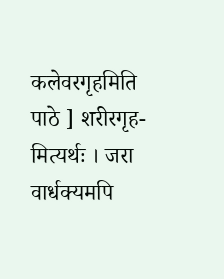कलेवरगृहमिति पाठे ] शरीरगृह-
मित्यर्थः । जरा वार्धक्यमपि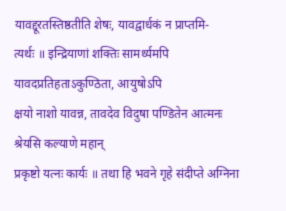यावद्दूरतस्तिष्ठतीति शेषः, यावद्वार्धकं न प्राप्तमि-
त्यर्थः ॥ इन्द्रियाणां शक्तिः सामर्थ्यमपि यावदप्रतिहताऽकुण्ठिता, आयुषोऽपि
क्षयो नाशो यावन्न, तावदेव विदुषा पण्डितेन आत्मनः श्रेयसि कल्याणे महान्
प्रकृष्टो यत्नः कार्यः ॥ तथा हि भवने गृहे संदीप्ते अग्निना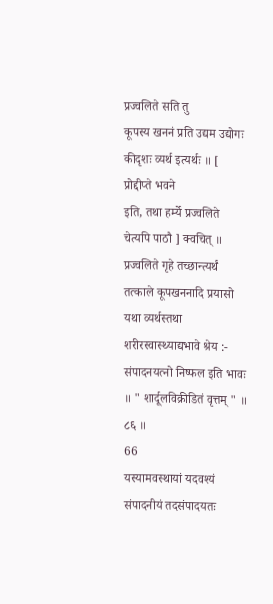प्रज्वलिते सति तु
कूपस्य खननं प्रति उद्यम उद्योगः कीदृशः व्यर्थ इत्यर्थः ॥ [ प्रोद्दीप्ते भवने
इति, तथा हर्म्ये प्रज्वलिते चेत्यपि पाठौ ] क्वचित् ॥ प्रज्वलिते गृहे तच्छान्त्यर्थं
तत्काले कूपखननादि प्रयासो यथा व्यर्थस्तथा शरीरस्वास्थ्याद्यभावे श्रेय :-
संपादनयत्नो निष्फल इति भावः ॥ " शार्दूलविक्रीडितं वृत्तम् " ॥ ८६ ॥
66
यस्यामवस्थायां यदवश्यं संपादनीयं तदसंपादयतः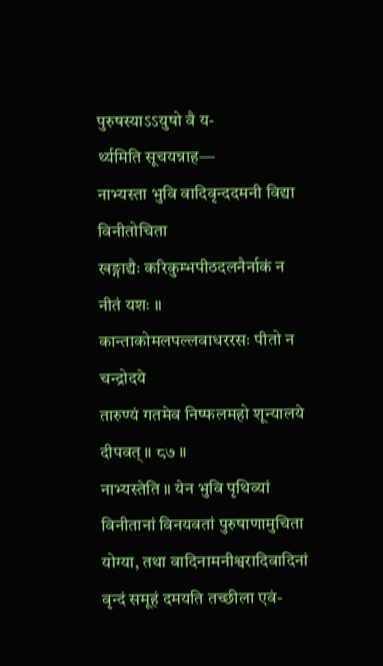पुरुषस्याऽऽयुषो वै य-
र्थ्यमिति सूचयन्नाह—
नाभ्यस्ता भुवि वादिवृन्ददमनी विद्या विनीतोचिता
खङ्गाद्यैः करिकुम्भपीठदलनैर्नाकं न नीतं यशः ॥
कान्ताकोमलपल्लवाधररसः पीतो न चन्द्रोदये
तारुण्यं गतमेव निष्फलमहो शून्यालये दीपवत् ॥ ८७ ॥
नाभ्यस्तेति ॥ येन भुवि पृथिव्यां विनीतानां विनयवतां पुरुषाणामुचिता
योग्या, तथा वादिनामनीश्वरादिवादिनां वृन्दं समूहं दमयति तच्छीला एवं-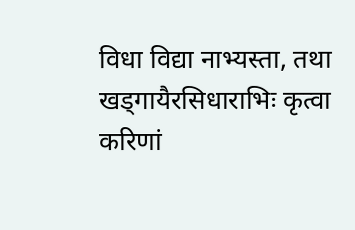विधा विद्या नाभ्यस्ता, तथा खड्गायैरसिधाराभिः कृत्वा करिणां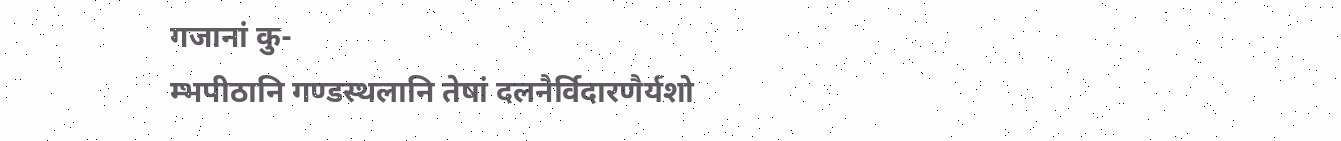गजानां कु-
म्भपीठानि गण्डस्थलानि तेषां दलनैर्विदारणैर्यशो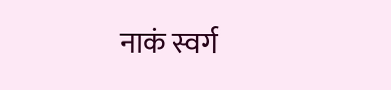नाकं स्वर्ग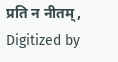प्रति न नीतम्,
Digitized by